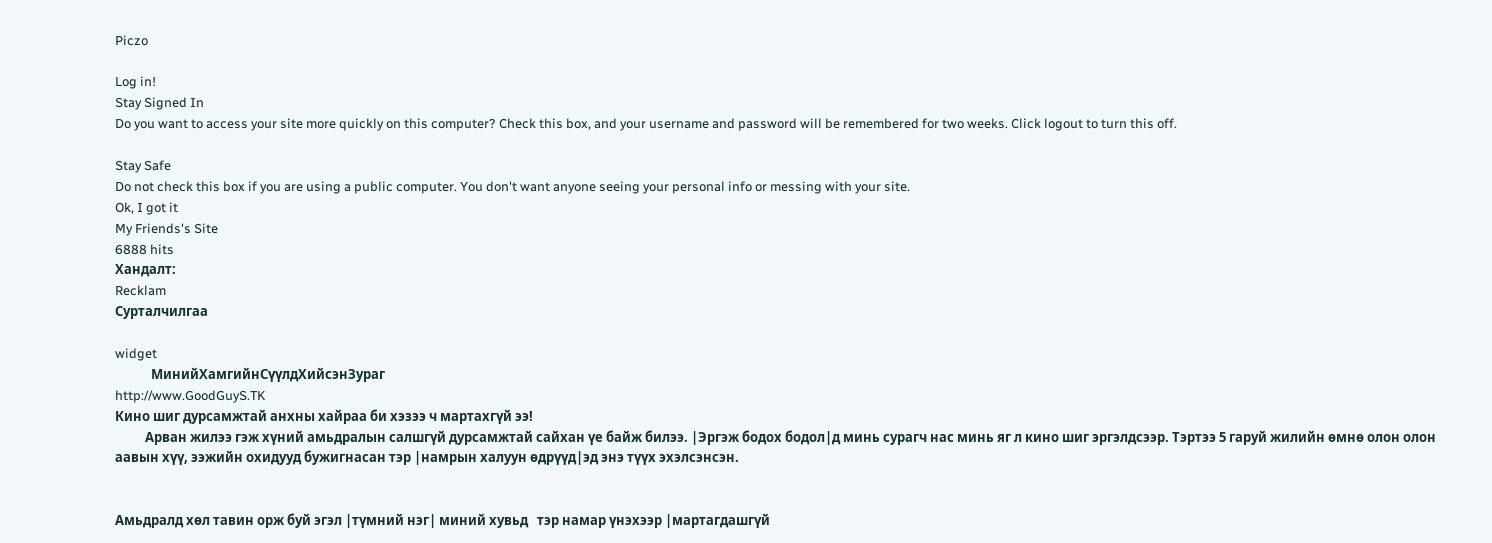Piczo

Log in!
Stay Signed In
Do you want to access your site more quickly on this computer? Check this box, and your username and password will be remembered for two weeks. Click logout to turn this off.

Stay Safe
Do not check this box if you are using a public computer. You don't want anyone seeing your personal info or messing with your site.
Ok, I got it
My Friends's Site
6888 hits
Хандалт:
Recklam
Сурталчилгаа

widget
            МинийХамгийнСүүлдХийсэнЗураг
http://www.GoodGuyS.TK
Кино шиг дурсамжтай анхны хайраа би хэзээ ч мартахгүй ээ!
          Арван жилээ гэж хүний амьдралын салшгүй дурсамжтай сайхан үе байж билээ. |Эргэж бодох бодол|д минь сурагч нас минь яг л кино шиг эргэлдсээр. Тэртээ 5 гаруй жилийн өмнө олон олон аавын хүү, ээжийн охидууд бужигнасан тэр |намрын халуун өдрүүд|эд энэ түүх эхэлсэнсэн.


Амьдралд хөл тавин орж буй эгэл |түмний нэг| миний хувьд   тэр намар үнэхээр |мартагдашгүй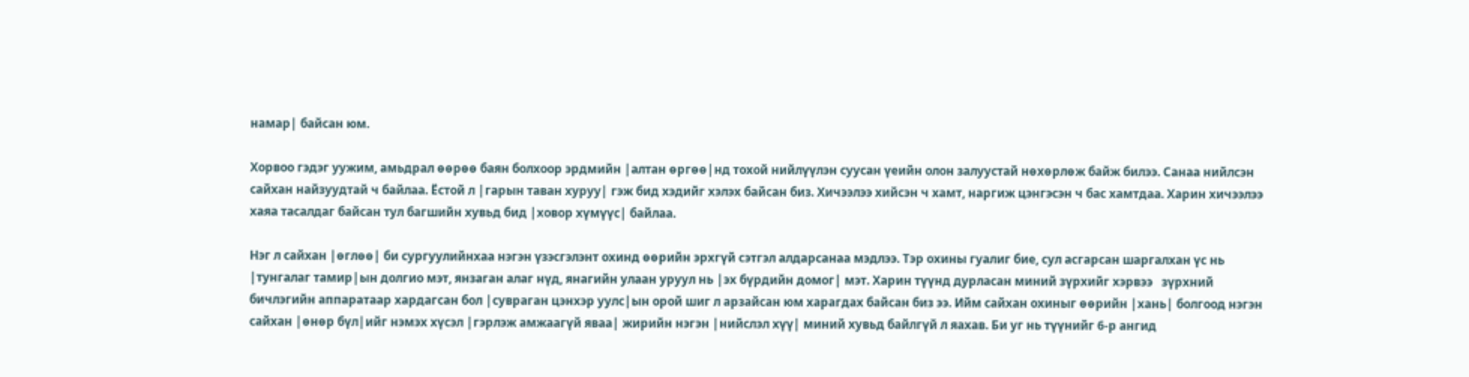намар| байсан юм.

Хорвоо гэдэг уужим, амьдрал өөрөө баян болхоор эрдмийн |алтан өргөө|нд тохой нийлүүлэн суусан үеийн олон залуустай нөхөрлөж байж билээ. Санаа нийлсэн сайхан найзуудтай ч байлаа. Ёстой л |гарын таван хуруу| гэж бид хэдийг хэлэх байсан биз. Хичээлээ хийсэн ч хамт, наргиж цэнгэсэн ч бас хамтдаа. Харин хичээлээ хаяа тасалдаг байсан тул багшийн хувьд бид |ховор хүмүүс| байлаа.

Нэг л сайхан |өглөө| би сургуулийнхаа нэгэн үзэсгэлэнт охинд өөрийн эрхгүй сэтгэл алдарсанаа мэдлээ. Тэр охины гуалиг бие, сул асгарсан шаргалхан үс нь |тунгалаг тамир|ын долгио мэт, янзаган алаг нүд, янагийн улаан уруул нь |эх бүрдийн домог| мэт. Харин түүнд дурласан миний зүрхийг хэрвээ   зүрхний бичлэгийн аппаратаар хардагсан бол |сувраган цэнхэр уулс|ын орой шиг л арзайсан юм харагдах байсан биз ээ. Ийм сайхан охиныг өөрийн |хань| болгоод нэгэн сайхан |өнөр бүл|ийг нэмэх хүсэл |гэрлэж амжаагүй яваа| жирийн нэгэн |нийслэл хүү| миний хувьд байлгүй л яахав. Би уг нь түүнийг 6-р ангид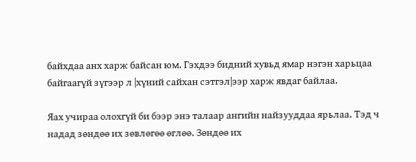байхдаа анх харж байсан юм. Гэхдээ бидний хувьд ямар нэгэн харьцаа байгаагүй зүгээр л |хүний сайхан сэтгэл|ээр харж явдаг байлаа.

Яах учираа олохгүй би бээр энэ талаар ангийн найзууддаа ярьлаа. Тэд ч надад зөндөө их зөвлөгөө өглөө. Зөндөө их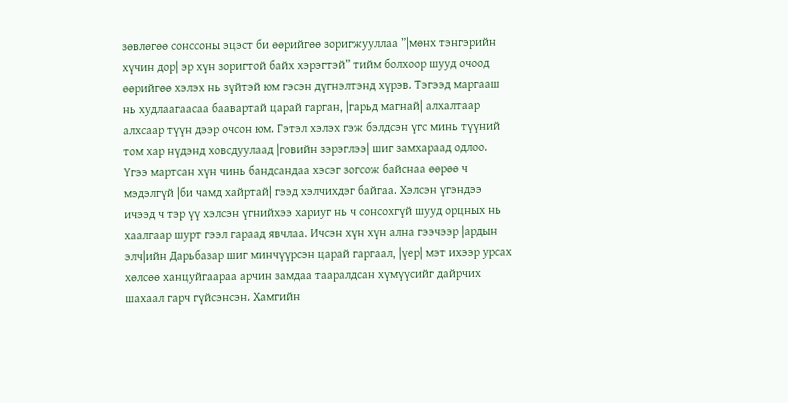зөвлөгөө сонссоны эцэст би өөрийгөө зоригжууллаа ”|мөнх тэнгэрийн хүчин дор| эр хүн зоригтой байх хэрэгтэй” тийм болхоор шууд очоод өөрийгөө хэлэх нь зүйтэй юм гэсэн дүгнэлтэнд хүрэв. Тэгээд маргааш нь худлаагаасаа баавартай царай гарган, |гарьд магнай| алхалтаар алхсаар түүн дээр очсон юм. Гэтэл хэлэх гэж бэлдсэн үгс минь түүний том хар нүдэнд ховсдуулаад |говийн зэрэглээ| шиг замхараад одлоо. Үгээ мартсан хүн чинь бандсандаа хэсэг зогсож байснаа өөрөө ч мэдэлгүй |би чамд хайртай| гээд хэлчихдэг байгаа. Хэлсэн үгэндээ ичээд ч тэр үү хэлсэн үгнийхээ хариуг нь ч сонсохгүй шууд орцных нь хаалгаар шурт гээл гараад явчлаа. Ичсэн хүн хүн ална гээчээр |ардын элч|ийн Дарьбазар шиг минчүүрсэн царай гаргаал, |үер| мэт ихээр урсах хөлсөө ханцуйгаараа арчин замдаа тааралдсан хүмүүсийг дайрчих шахаал гарч гүйсэнсэн. Хамгийн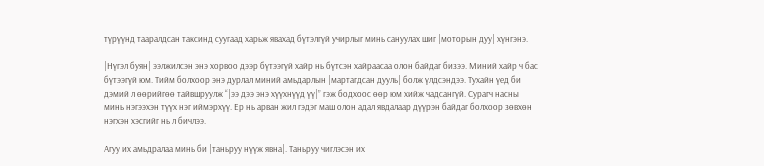түрүүнд тааралдсан таксинд суугаад харьж явахад бүтэлгүй учирлыг минь сануулах шиг |моторын дуу| хүнгэнэ.

|Нүгэл буян| ээлжилсэн энэ хорвоо дээр бүтээгүй хайр нь бүтсэн хайраасаа олон байдаг бизээ. Миний хайр ч бас бүтээгүй юм. Тийм болхоор энэ дурлал миний амьдарлын |мартагдсан дууль| болж үлдсэндээ. Тухайн үед би дэмий л өөрийгөө тайвшруулж “|ээ дээ энэ хүүхнүүд үү|” гэж бодхоос өөр юм хийж чадсангүй. Сурагч насны минь нэгээхэн түүх нэг иймэрхүү. Ер нь арван жил гэдэг маш олон адал явдалаар дүүрэн байдаг болхоор зөвхөн нэгхэн хэсгийг нь л бичлээ.

Агуу их амьдралаа минь би |таньруу нүүж явна|. Таньруу чиглэсэн их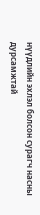нүүдлийн эхлэл болсон сурагч насны дурсамжтай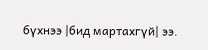бүхнээ |бид мартахгүй| ээ.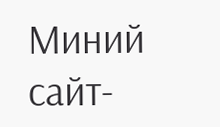Миний сайт-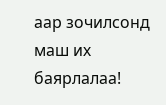аар зочилсонд маш их баярлалаа!